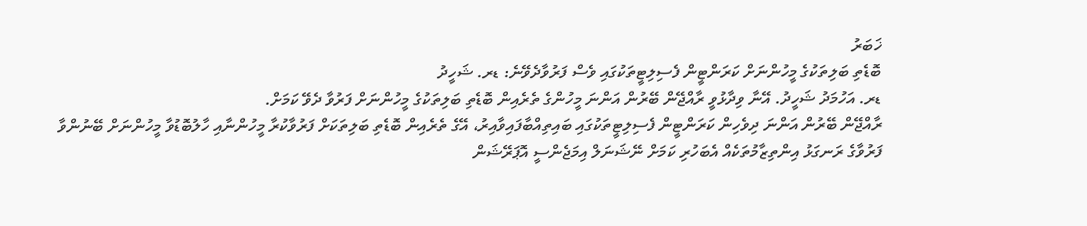ޚަބަރު
ބޮޑެތި ބަލިތަކުގެ މީހުންނަށް ކަރަންޓީން ފެސިލިޓީތަކުގައި ވެސް ފަރުވާދެވޭނެ: ޑރ. ޝަހީދު
ޑރ. އަހުމަދު ޝަހީދު. އޭނާ ވިދާޅުވީ ރާއްޖޭން ބޭރުން އަންނަ މީހުންގެ ތެރެއިން ބޮޑެތި ބަލިތަކުގެ މީހުންނަށް ފަރުވާ ދެވޭ ކަމަށް.
ރާއްޖޭން ބޭރުން އަންނަ ދިވެހިން ކަރަންޓީން ފެސިލިޓީތަކުގައި ބައިތިއްބާފައިވާއިރު، އޭގެ ތެރެއިން ބޮޑެތި ބަލިތަކަށް ފަރުވާކުރާ މީހުންނާއި ހާލުބޮޑުވާ މީހުންނަށް ބޭނުންވާ ފަރުވާގެ ރަނގަޅު އިންތިޒާމުތަކެއް އެބަހުރި ކަމަށް ނޭޝަނަލް އިމަޖެންސީ އޮޕަރޭޝަން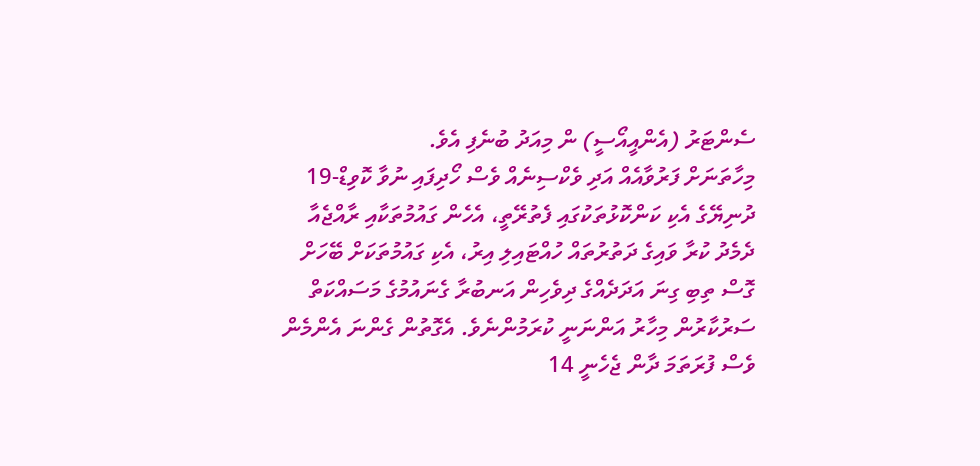ސެންޓަރު (އެންއީއޯސީ) ން މިއަދު ބުނެފި އެވެ.
މިހާތަނަށް ފަރުވާއެއް އަދި ވެކްސިނެއް ވެސް ހޯދިފައި ނުވާ ކޮވިޑް-19 ދުނިޔޭގެ އެކި ކަންކޮޅުތަކުގައި ފެތުރޭތީ، އެހެން ގައުމުތަކާއި ރާއްޖެއާ ދެމެދު ކުރާ ވައިގެ ދަތުރުތައް ހުއްޓައިލި އިރު، އެކި ގައުމުތަކަށް ބޭހަށް ގޮސް ތިބި ގިނަ އަދަދެއްގެ ދިވެހިން އަނބުރާ ގެނައުމުގެ މަސައްކަތް ސަރުކާރުން މިހާރު އަންނަނީ ކުރަމުންނެވެ. އެގޮތުން ގެންނަ އެންމެން ވެސް ފުރަތަމަ ދާން ޖެހެނީ 14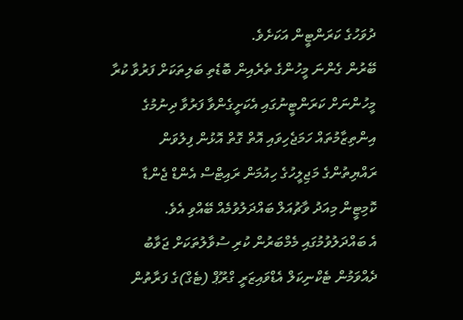ދުވަހުގެ ކަރަންޓީން އަކަށެވެ.
ބޭރުން ގެންނަ މީހުންގެ ތެރެއިން ބޮޑެތި ބަލިތަކަށް ފަރުވާ ކުރާ މީހުންނަށް ކަރަންޓީނުގައި އެކަށީގެންވާ ފަރުވާ ދިނުމުގެ އިންތިޒާމުތައް ހަމަޖެހިވައި އޮތް ގޮތް އޮޅުން ފިލުވަން ރައްޔިތުންގެ މަޖިލީހުގެ ހިއުމަން ރައިޓްސް އެންޑް ޖެންޑާ ކޮމިޓީން މިއަދު ވާޗުއަލް ބައްދަލުވުމެއް ބޭއްވި އެވެ.
އެ ބައްދަލުވުމުގައި މެމްބަރުން ކުރި ސުވާލުތަކަށް ޖަވާބު ދެއްވަމުން ޓެކްނިކަލް އެޑްވައިޒަރީ ގްރޫޕް (ޓެގް)ގެ ފަރާތުން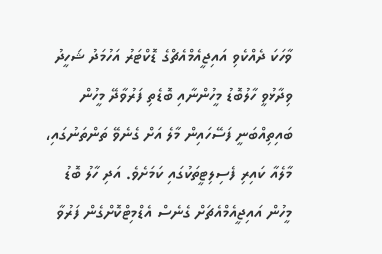ވާހަކަ ދެއްކެވި އައިޖީއެމްއެޗްގެ ޑޮކްޓަރު އަހުމަދު ޝަހީދު ވިދާޅުވީ ހާލުބޮޑު މީހުންނާއި ބޮޑެތި ފަރުވާދޭ މީހުން ބައިތިއްބަނީ ފަސޭހައިން މާލެ އަށް ގެނެވޭ ތަންތަނުގައި، މާލެއާ ކައިރި ފެސިލިޓީތަކުގައި ކަމަށެވެ. އަދި ހާލު ބޮޑު މީހުން އައިޖީއެމްއެޗަށް ގެނެސް އެޑްމިޓްކޮށްގެން ފަރުވާ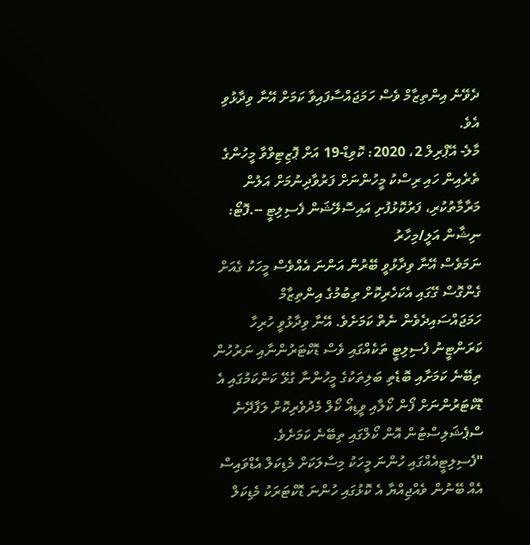ދެވޭނެ އިންތިޒާމް ވެސް ހަމަޖައްސާފައިވާ ކަމަށް އޭނާ ވިދާޅުވި އެވެ.
މާލެ- އޭޕްރިލް 2، 2020: ކޮވިޑް-19 އަށް ޕޮޒިޓިވްވާ މީހުންގެ ތެރެއިން ހައި ރިސްކު މީހުންނަށް ފަރުވާދިނުމަށް އަލުން މަރާމާތުކުރި، ފަރުކޮޅުފުށި އައިސޮލޭޝަން ފެސިލިޓީ --.ފޮޓޯ: ނިޝާން އަލީ/މިހާރު
ނަމަވެސް އޭނާ ވިދާޅުވީ ބޭރުން އަންނަ އެއްވެސް މީހަކު ގެއަށް ގެންގޮސް ގޭގައި އެކަހެރިކޮށް ތިބުމުގެ އިންތިޒާމް ހަމަޖައްސައިދެވެން ނެތް ކަމަށެވެ. އޭނާ ވިދާޅުވީ ހުރިހާ ކަރަންޓީނު ފެސިލިޓީ ތަކެއްގައި ވެސް ޑޮކްޓަރުންނާއި ނަރުހުން ތިބޭނެ ކަމަށާއި ބޮޑެތި ބަލިތަކުގެ މީހުންނާ ގުޅޭ ކަންކަމުގައި އެ ޑޮކްޓަރުންނަށް ފޯން ކޯލާއި ވީޑިއޯ ކޯލް މެދުވެރިކޮށް ލަފާދޭނެ ސްޕެޝަލިސްޓުން އޮން ކޯލްގައި ތިބޭނެ ކަމަށެވެ.
"ފެސިލިޓީއެއްގައި ހުންނަ މީހަކު މިސާލަކަށް މެޑިކަލް އެޑްވައިސް އެއް ބޭނުން ވެއްޖިއްޔާ އެ ކޮޅުގައި ހުންނަ ޑޮކްޓަރަކު މެޑިކަލް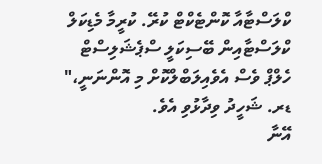ކްލަސްޓާއާ ކޮންޓެކްޓް ކުރޭ. ކުރީމާ މެޑިކަލް ކްލަސްޓާއިން ބޭސިކަލީ ސްޕެޝަލިސްޓް ހެލްޕް ވެސް އެވެއިލަބްލްކޮށް މި އޮންނަނީ،" ޑރ. ޝަހީދު ވިދާޅުވި އެވެ.
އޭނާ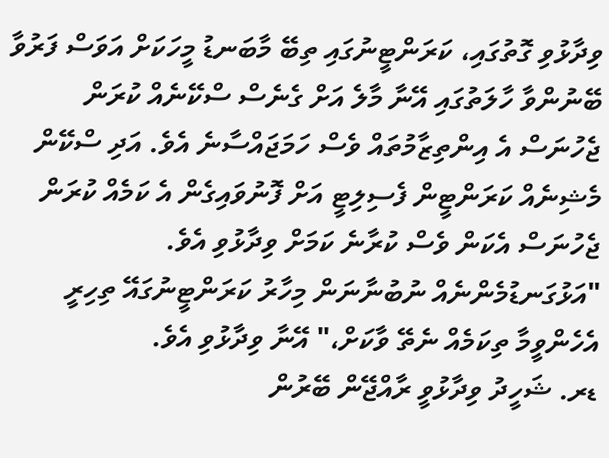ވިދާޅުވި ގޮތުގައި، ކަރަންޓީނުގައި ތިބޭ މާބަނޑު މީހަކަށް އަވަސް ފަރުވާ ބޭނުންވާ ހާލަތުގައި އޭނާ މާލެ އަށް ގެނެސް ސްކޭނެއް ކުރަން ޖެހުނަސް އެ އިންތިޒާމުތައް ވެސް ހަމަޖައްސާނެ އެވެ. އަދި ސްކޭން މެޝިނެއް ކަރަންޓީން ފެސިލިޓީ އަށް ފޮނުވައިގެން އެ ކަމެއް ކުރަން ޖެހުނަސް އެކަން ވެސް ކުރާނެ ކަމަށް ވިދާޅުވި އެވެ.
"އަޅުގަނޑުމެންނެއް ނުބުނާނަން މިހާރު ކަރަންޓީނުގައޭ ތިހިރީ އެހެންވީމާ ތިކަމެއް ނެތޭ ވާކަށް،" އޭނާ ވިދާޅުވި އެވެ.
ޑރ. ޝަހީދު ވިދާޅުވީ ރާއްޖޭން ބޭރުން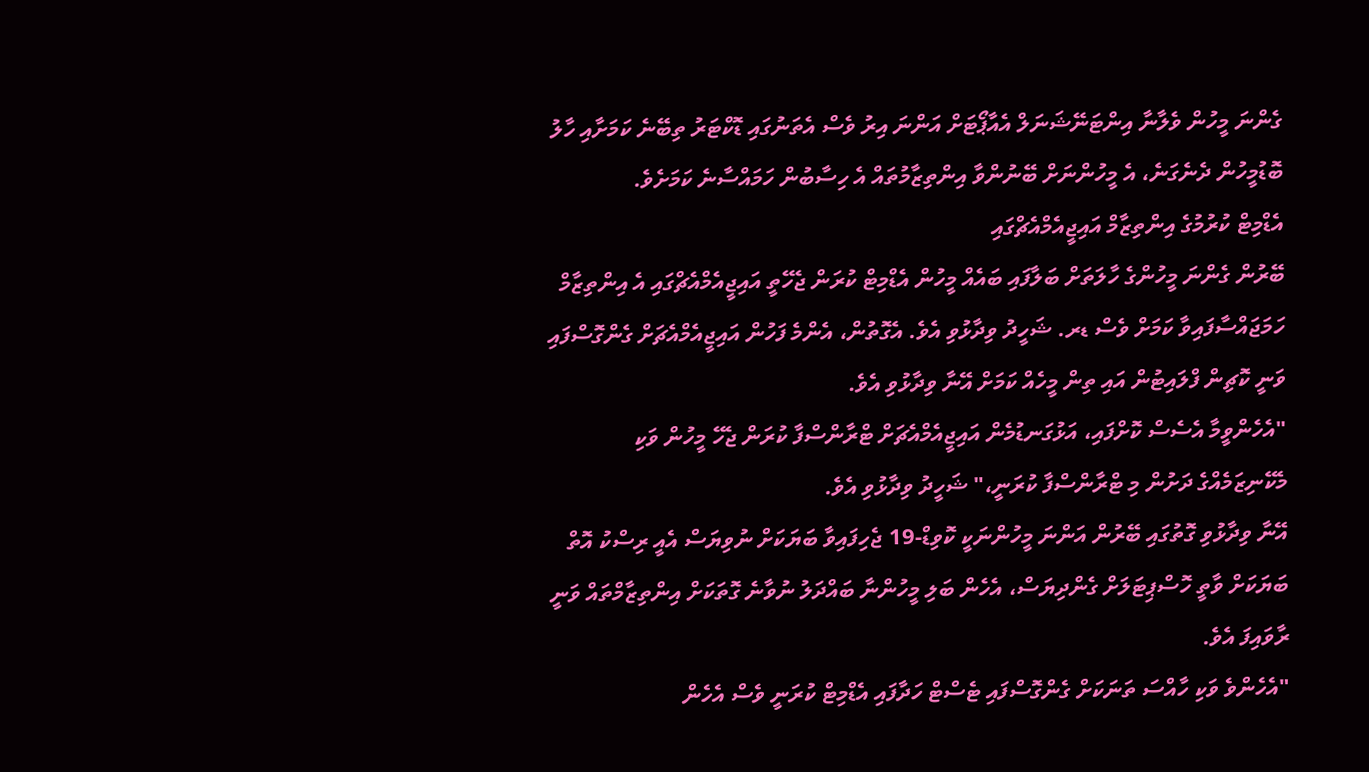ގެންނަ މީހުން ވެލާނާ އިންޓަނޭޝަނަލް އެއާޕޯޓަށް އަންނަ އިރު ވެސް އެތަނުގައި ޑޮކްޓަރު ތިބޭނެ ކަމަށާއި ހާލު ބޮޑުމީހުން ދެނެގަނެ، އެ މީހުންނަށް ބޭނުންވާ އިންތިޒާމުތައް އެ ހިސާބުން ހަމައްސާނެ ކަމަށެވެ.
އެޑްމިޓް ކުރުމުގެ އިންތިޒާމް އައިޖީއެމްއެޗްގައި
ބޭރުން ގެންނަ މީހުންގެ ހާލަތަށް ބަލާފައި ބައެއް މީހުން އެޑްމިޓް ކުރަން ޖެހޭތީ އައިޖީއެމްއެޗްގައި އެ އިންތިޒާމް ހަމަޖައްސާފައިވާ ކަމަށް ވެސް ޑރ. ޝަހީދު ވިދާޅުވި އެވެ. އެގޮތުން، އެންމެ ފަހުން އައިޖީއެމްއެޗަށް ގެންގޮސްފައި ވަނީ ކޮޗިން ފްލައިޓުން އައި ތިން މީހެއް ކަމަށް އޭނާ ވިދާޅުވި އެވެ.
"އެހެންވީމާ އެސެސް ކޮށްފައި، އަޅުގަނޑުމެން އައިޖީއެމްއެޗަށް ޓްރާންސްފާ ކުރަން ޖެހޭ މީހުން ވަކި މެކޭނިޒަމެއްގެ ދަށުން މި ޓްރާންސްފާ ކުރަނީ،" ޝަހީދު ވިދާޅުވި އެވެ.
އޭނާ ވިދާޅުވި ގޮތުގައި ބޭރުން އަންނަ މީހުންނަކީ ކޮވިޑް-19 ޖެހިފައިވާ ބަޔަކަށް ނުވިޔަސް އެއީ ރިސްކު އޮތް ބަޔަކަށް ވާތީ ހޮސްޕިޓަލަށް ގެންދިޔަސް، އެހެން ބަލި މީހުންނާ ބައްދަލު ނުވާނެ ގޮތަކަށް އިންތިޒާމްތައް ވަނީ ރާވައިފަ އެވެ.
"އެހެންވެ ވަކި ހާއްސަ ތަނަކަށް ގެންގޮސްފައި ޓެސްޓް ހަދާފައި އެޑްމިޓް ކުރަނީ ވެސް އެހެން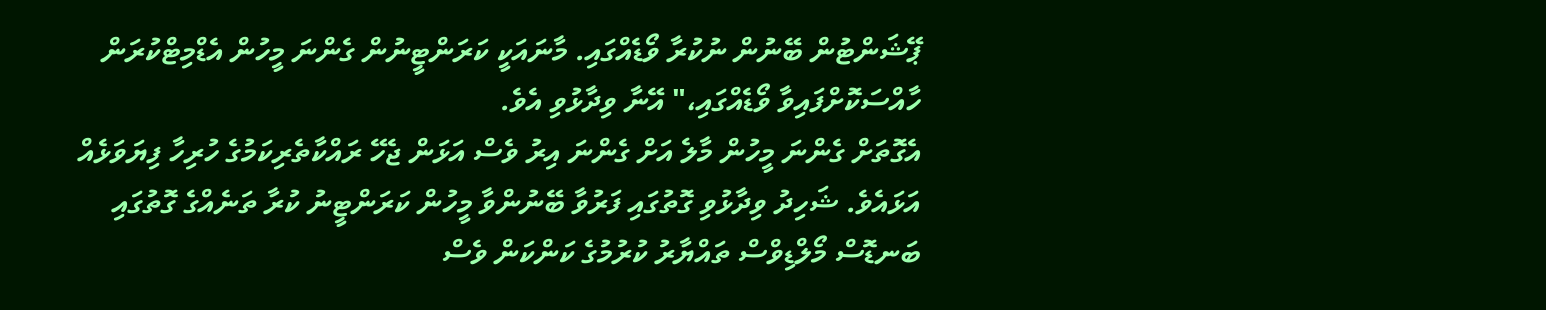ޕޭޝަންޓުން ބޭނުން ނުކުރާ ވޯޑެއްގައި. މާނައަކީ ކަރަންޓީނުން ގެންނަ މީހުން އެޑްމިޓްކުރަން ހާއްސަކޮށްފައިވާ ވޯޑެއްގައި،" އޭނާ ވިދާޅުވި އެވެ.
އެގޮތަށް ގެންނަ މީހުން މާލެ އަށް ގެންނަ އިރު ވެސް އަޅަން ޖެހޭ ރައްކާތެރިކަމުގެ ހުރިހާ ފިޔަވަޅެއް އަޅައެވެ. ޝަހިދު ވިދާޅުވި ގޮތުގައި ފަރުވާ ބޭނުންވާ މީހުން ކަރަންޓީނު ކުރާ ތަނެއްގެ ގޮތުގައި ބަނޑޮސް މޯލްޑިވްސް ތައްޔާރު ކުރުމުގެ ކަންކަން ވެސް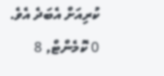ކުރިއަށް އެބަދެ އެވެ.
0 ކޮމެންޓް, 8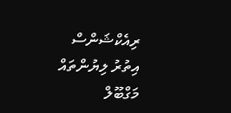ރިއެކްޝަންސް
އިތުރު ލިޔުންތައް
މަގްބޫލް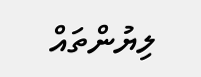ލިޔުންތައް